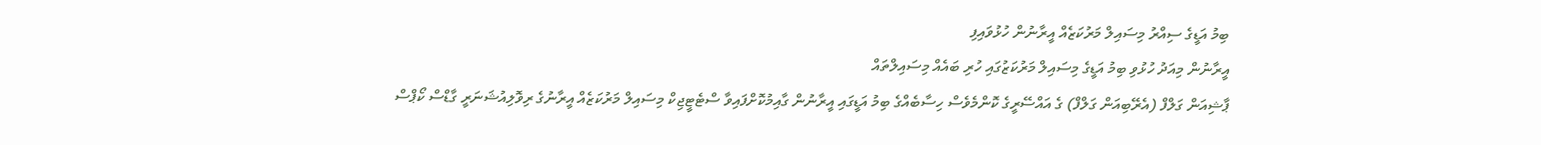ބިމު އަޑީގެ ސިއްރު މިސައިލް މަރުކަޒެއް އީރާނުން ހުޅުވައިފި
އީރާނުން މިއަދު ހުޅުވި ބިމު އަޑީގެ މިސައިލް މަރުކަޒުގައި ހުރި ބައެއް މިސައިލްތައް
ޕާޝިއަން ގަލްފް (އެރޭބިއަން ގަލްފް) ގެ އައްސޭރީގެ ކޮންމެވެސް ހިސާބެއްގެ ބިމު އަޑީގައި އީރާނުން ގާއިމުކޮށްފައިވާ ސްޓެޓީޖިކް މިސައިލް މަރުކަޒެއް އީރާނުގެ ރިވޮލިއުޝަނަރީ ގާޑްސް ކޯޕްސް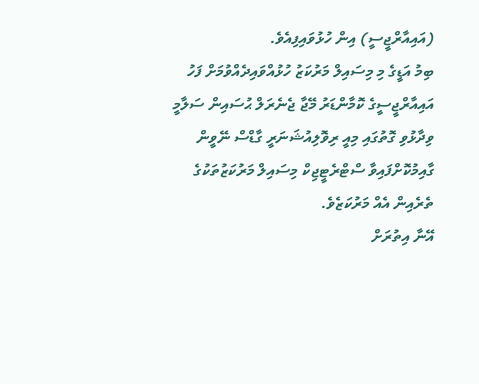(އައިއާރްޖީސީ) އިން ހުޅުވައިފިއެވެ.
ބިމު އަޑީގެ މި މިސައިލް މަރުކަޒު ހުޅުއްވައިދެއްވުމަށް ފަހު އައިއާރްޖީސީގެ ކޮމާންޑަރު މޭޖާ ޖެނެރަލް ޙުސައިން ސަލާމީ ވިދާޅުވި ގޮތުގައި މިއީ ރިވޮލިއުޝަނަރީ ގާޑްސް ނޭވީން ގާއިމުކޮށްފައިވާ ސްޓްރެޓީޖިކް މިސައިލް މަރުކަޒުތަކުގެ ތެރެއިން އެއް މަރުކަޒެވެ.
އޭނާ އިތުރަށް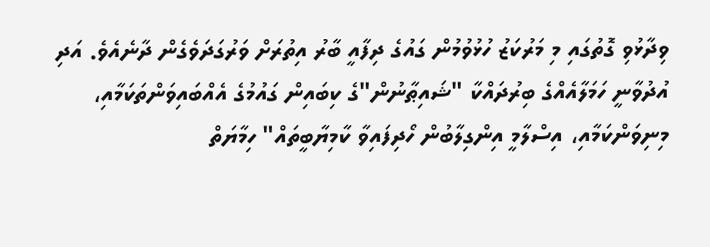ވިދާޅުވި ގޮތުގައި މި މަރުކަޒު ހުޅުވުމުން ގައުގެ ދިފާއީ ބާރު އިތުރަށް ވަރުގަދަވެގެން ދާނެއެވެ. އަދި އުދުވާނީ ހަމަލާއެއްގެ ބިރުދައްކާ "ޝައިޠާނުން"ގެ ކިބައިން ގައުމުގެ އެއްބައިވަންތަކަމާއި، މިނިވަންކަމާއި، އިސްލާމީ އިންގިލާބުން ހޯދިފައިވާ ކާމިޔާބީތައް" ހިމާޔަތް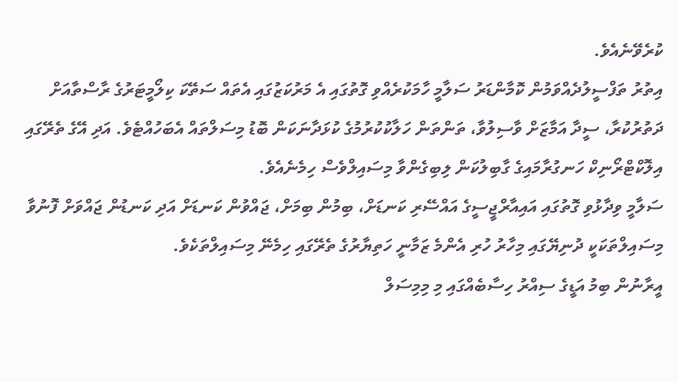ކުރެވޭނެއެވެ.
އިތުރު ތަފްސީލުދެއްވަމުން ކޮމާންޑަރު ސަލާމީ ހާމަކުރެއްވި ގޮތުގައި އެ މަރުކަޒުގައި އެތައް ސަތޭކަ ކިލޯމީޓަރުގެ ރާސްތާއަށް ދަތުރުކުރާ، ސީދާ އަމާޒަށް ވާސިލުވާ، ތަންތަން ހަލާކުކުރުމުގެ ކުޅަދާނަކަން ބޮޑު މިސަލްތައް އެބަހުއްޓެވެ. އަދި އޭގެ ތެރޭގައި އިލޮކްޓްރޯނިކް ހަނގުރާމައިގެ ގާބިލުކަން ލިބިގެންވާ މިސައިލްވެސް ހިމެނެއެވެ.
ސަލާމީ ވިދާޅުވި ގޮތުގައި އައިއާރްޖީސީގެ އައްސޭރި ކަނޑަށް، ބިމުން ބިމަށް، ޖައްވުން ކަނޑަށް އަދި ކަނޑުން ޖައްވަށް ފޮނުވާ މިސައިލްތަކަކީ ދުނިޔޭގައި މިހާރު ހުރި އެންމެ ޒަމާނީ ހަތިޔާރުގެ ތެރޭގައި ހިމެނޭ މިސައިލްތަކެވެ.
އީރާނުން ބިމު އަޑީގެ ސިއްރު ހިސާބެއްގައި މި މިމިސަލް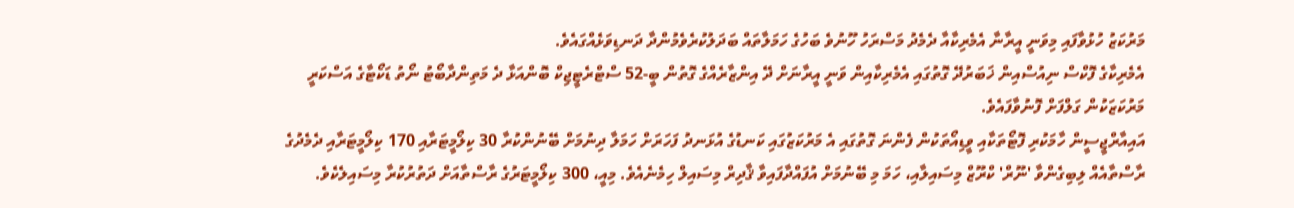މަރުކަޒު ހުޅުވާފައި މިވަނީ އީރާނާ އެމެރިކާއާ ދެމެދު މަސްރަހު ހޫނުވެ ބަހުގެ ހަމަލާތައް ބަދަލުކުރެވެމުންދާ ދަނޑިވަޅެއްގައެވެ.
އެމެރިކާގެ ފޮކްސް ނިއުސްއިން ޚަބަރުދޭ ގޮތުގައި އެމެރިކާއިން ވަނީ އީރާނަށް ދޭ އިންޒާރެއްގެ ގޮތުން ބީ-52 ސްޓްރެޓީޖިކް ބޮންއަޅާ ދެ މަތިންދާބޯޓު ނޯތު ޑަކޯޓާގެ އަސްކަރީ މަރުކަޒަކުން ގަލްފަށް ފޮނުވާފައެވެ.
އައިއާރްޖީސީން ހާމަކުރި ފޮޓޯތަކާއި ވީޑިއޯތަކުން ފެންނަ ގޮތުގައި އެ މަރުކަޒުގައި ކަނޑުގެ އުޅަނދު ފަހަރަށް ހަމަލާ ދިނުމަށް ބޭނުންކުރާ 30 ކިލޯމީޓަރާއި 170 ކިލޯމީޓަރާއި ދެމެދުގެ ރާސްތާއެއް ލިބިގެންވާ 'ނޫރް' ކްރޫޒް މިސައިލާއި، ހަމަ މި ބޭނުމަށް އުފައްދާފައިވާ ޤާދިރް މިސައިލް ހިމެނެއެވެ. މިއީ، 300 ކިލޯމީޓަރުގެ ރާސްތާއަށް ދަތުރުކުރާ މިސައިލެކެވެ.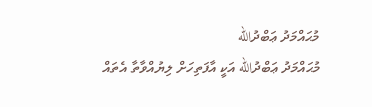މުޙައްމަދު ޢަބްދުالله
މުޙައްމަދު ޢަބްދުالله އަކީ އާފަތިހަށް ލިޔުއްވާތާ އެތައް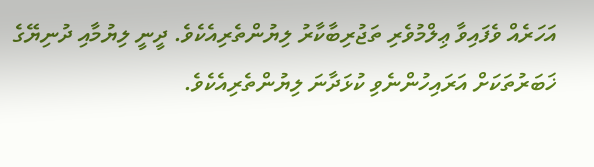އަހަރެއް ވެފައިވާ ޢިލްމުވެރި ތަޖުރިބާކާރު ލިޔުންތެރިއެކެވެ. ދީނީ ލިޔުމާއި ދުނިޔޭގެ ޚަބަރުތަކަށް އަރައިހުންނެވި ކުޅަދާނަ ލިޔުންތެރިއެކެވެ.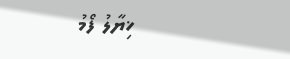ޚިޔާލު ފޯމު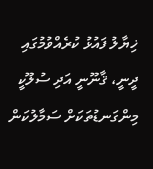ޚިޔާލު ފައުޅު ކުރެއްވުމުގައި ދީނީ، ޤާނޫނީ އަދި ސުލޫކީ މިންގަނޑުތަކަށް ސަމާލުކަން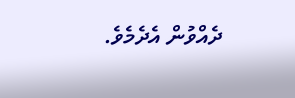ދެއްވުން އެދެމެވެ.